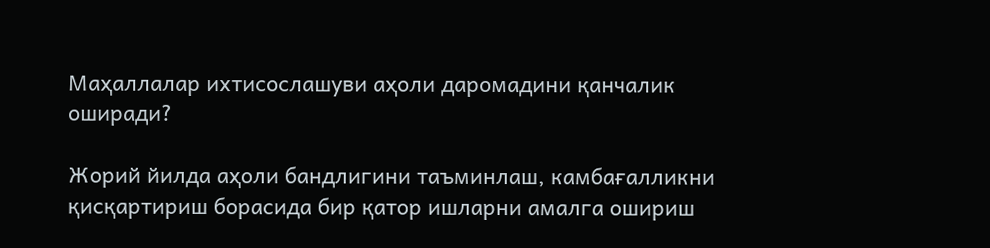Маҳаллалар ихтисослашуви аҳоли даромадини қанчалик оширади?

Жорий йилда аҳоли бандлигини таъминлаш, камбағалликни қисқартириш борасида бир қатор ишларни амалга ошириш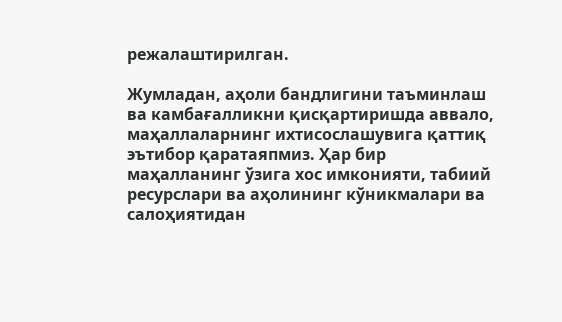режалаштирилган.

Жумладан, аҳоли бандлигини таъминлаш ва камбағалликни қисқартиришда аввало, маҳаллаларнинг ихтисослашувига қаттиқ эътибор қаратаяпмиз. Ҳар бир маҳалланинг ўзига хос имконияти, табиий ресурслари ва аҳолининг кўникмалари ва салоҳиятидан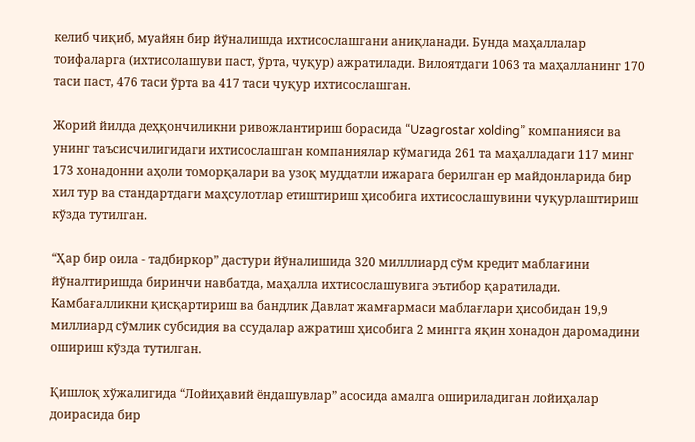келиб чиқиб, муайян бир йўналишда ихтисослашгани аниқланади. Бунда маҳаллалар тоифаларга (ихтисолашуви паст, ўрта, чуқур) ажратилади. Вилоятдаги 1063 та маҳалланинг 170 таси паст, 476 таси ўрта ва 417 таси чуқур ихтисослашган.

Жорий йилда деҳқончиликни ривожлантириш борасида “Uzagrostar xolding” компанияси ва унинг таъсисчилигидаги ихтисослашган компаниялар кўмагида 261 та маҳалладаги 117 минг 173 хонадонни аҳоли томорқалари ва узоқ муддатли ижарага берилган ер майдонларида бир хил тур ва стандартдаги маҳсулотлар етиштириш ҳисобига ихтисослашувини чуқурлаштириш кўзда тутилган.

“Ҳар бир оила - тадбиркор” дастури йўналишида 320 милллиард сўм кредит маблағини йўналтиришда биринчи навбатда, маҳалла ихтисослашувига эътибор қаратилади. Камбағалликни қисқартириш ва бандлик Давлат жамғармаси маблағлари ҳисобидан 19,9 миллиард сўмлик субсидия ва ссудалар ажратиш ҳисобига 2 мингга яқин хонадон даромадини ошириш кўзда тутилган.

Қишлоқ хўжалигида “Лойиҳавий ёндашувлар” асосида амалга ошириладиган лойиҳалар доирасида бир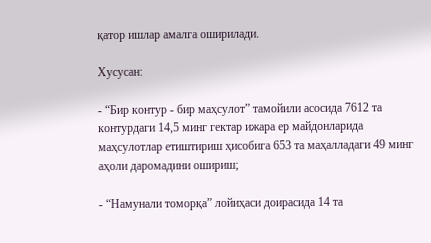қатор ишлар амалга оширилади.

Хусусан:

- “Бир контур - бир маҳсулот” тамойили асосида 7612 та контурдаги 14,5 минг гектар ижара ер майдонларида маҳсулотлар етиштириш ҳисобига 653 та маҳалладаги 49 минг аҳоли даромадини ошириш;

- “Намунали томорқа” лойиҳаси доирасида 14 та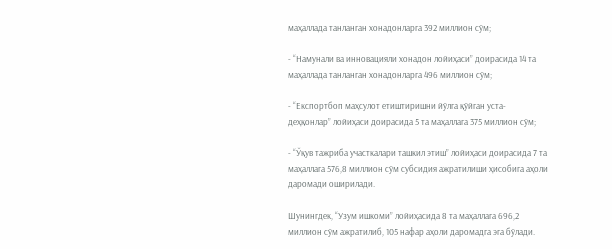маҳаллада танланган хонадонларга 392 миллион сўм;

- “Намунали ва инновацияли хонадон лойиҳаси” доирасида 14 та маҳаллада танланган хонадонларга 496 миллион сўм;

- “Експортбоп маҳсулот етиштиришни йўлга қўйган уста-деҳқонлар” лойиҳаси доирасида 5 та маҳаллага 375 миллион сўм;

- “Ўқув тажриба участкалари ташкил этиш” лойиҳаси доирасида 7 та маҳаллага 576,8 миллион сўм субсидия ажратилиши ҳисобига аҳоли даромади оширилади.

Шунингдек, “Узум ишкоми” лойиҳасида 8 та маҳаллага 696,2 миллион сўм ажратилиб, 105 нафар аҳоли даромадга эга бўлади.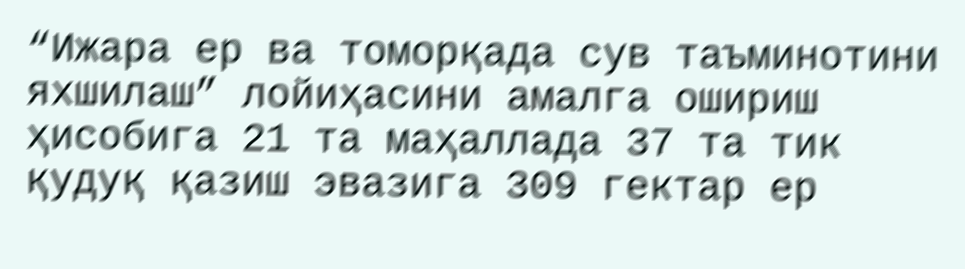“Ижара ер ва томорқада сув таъминотини яхшилаш” лойиҳасини амалга ошириш ҳисобига 21 та маҳаллада 37 та тик қудуқ қазиш эвазига 309 гектар ер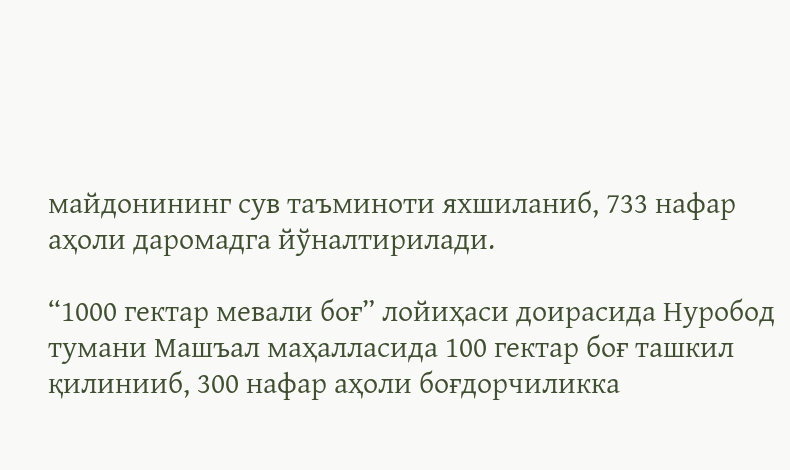майдонининг сув таъминоти яхшиланиб, 733 нафар аҳоли даромадга йўналтирилади.

“1000 гектар мевали боғ” лойиҳаси доирасида Нуробод тумани Машъал маҳалласида 100 гектар боғ ташкил қилинииб, 300 нафар аҳоли боғдорчиликка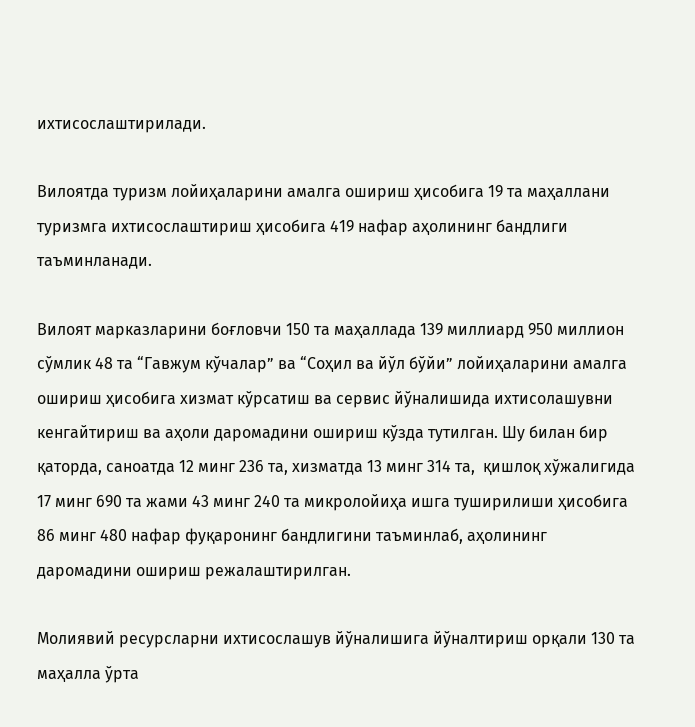ихтисослаштирилади.

Вилоятда туризм лойиҳаларини амалга ошириш ҳисобига 19 та маҳаллани туризмга ихтисослаштириш ҳисобига 419 нафар аҳолининг бандлиги таъминланади.

Вилоят марказларини боғловчи 150 та маҳаллада 139 миллиард 950 миллион сўмлик 48 та “Гавжум кўчалар” ва “Соҳил ва йўл бўйи” лойиҳаларини амалга ошириш ҳисобига хизмат кўрсатиш ва сервис йўналишида ихтисолашувни кенгайтириш ва аҳоли даромадини ошириш кўзда тутилган. Шу билан бир қаторда, саноатда 12 минг 236 та, хизматда 13 минг 314 та,  қишлоқ хўжалигида 17 минг 690 та жами 43 минг 240 та микролойиҳа ишга туширилиши ҳисобига 86 минг 480 нафар фуқаронинг бандлигини таъминлаб, аҳолининг даромадини ошириш режалаштирилган.

Молиявий ресурсларни ихтисослашув йўналишига йўналтириш орқали 130 та маҳалла ўрта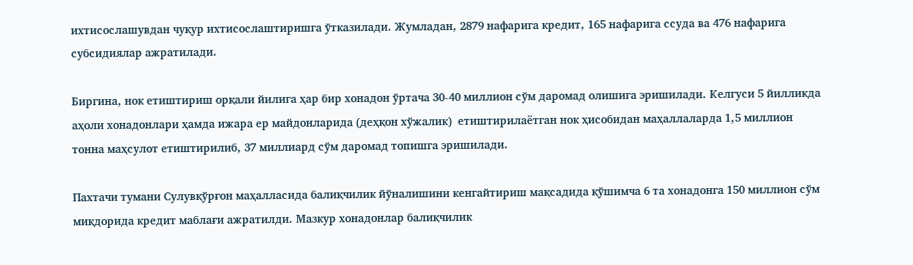ихтисослашувдан чуқур ихтисослаштиришга ўтказилади. Жумладан, 2879 нафарига кредит, 165 нафарига ссуда ва 476 нафарига субсидиялар ажратилади.

Биргина, нок етиштириш орқали йилига ҳар бир хонадон ўртача 30-40 миллион сўм даромад олишига эришилади. Келгуси 5 йилликда аҳоли хонадонлари ҳамда ижара ер майдонларида (деҳқон хўжалик)  етиштирилаётган нок ҳисобидан маҳаллаларда 1,5 миллион тонна маҳсулот етиштирилиб, 37 миллиард сўм даромад топишга эришилади.

Пахтачи тумани Сулувқўрғон маҳалласида балиқчилик йўналишини кенгайтириш мақсадида қўшимча 6 та хонадонга 150 миллион сўм миқдорида кредит маблағи ажратилди. Мазкур хонадонлар балиқчилик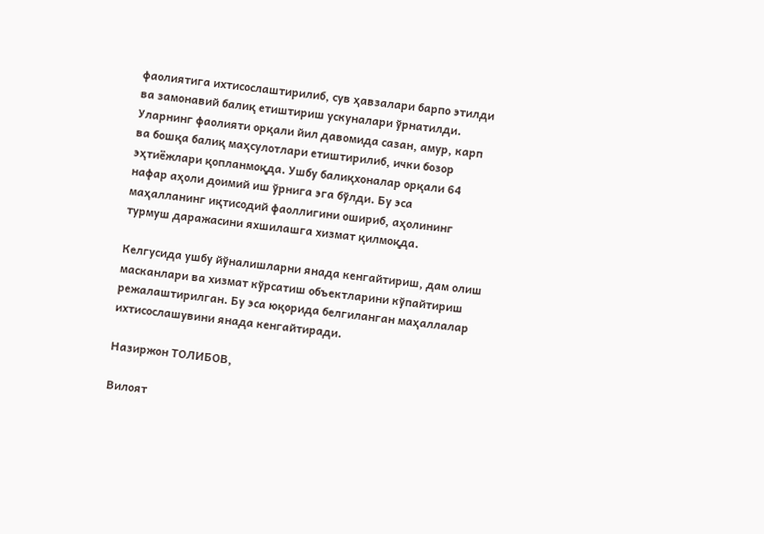фаолиятига ихтисослаштирилиб, сув ҳавзалари барпо этилди ва замонавий балиқ етиштириш ускуналари ўрнатилди. Уларнинг фаолияти орқали йил давомида сазан, амур, карп ва бошқа балиқ маҳсулотлари етиштирилиб, ички бозор эҳтиёжлари қопланмоқда. Ушбу балиқхоналар орқали 64 нафар аҳоли доимий иш ўрнига эга бўлди. Бу эса маҳалланинг иқтисодий фаоллигини ошириб, аҳолининг турмуш даражасини яхшилашга хизмат қилмоқда.

Келгусида ушбу йўналишларни янада кенгайтириш, дам олиш масканлари ва хизмат кўрсатиш объектларини кўпайтириш режалаштирилган. Бу эса юқорида белгиланган маҳаллалар ихтисослашувини янада кенгайтиради.

Назиржон ТОЛИБОВ,

Вилоят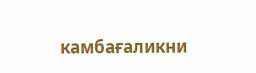камбағаликни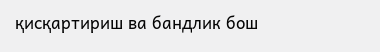қисқартириш ва бандлик бош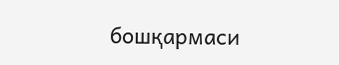бошқармаси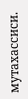мутахассиси.